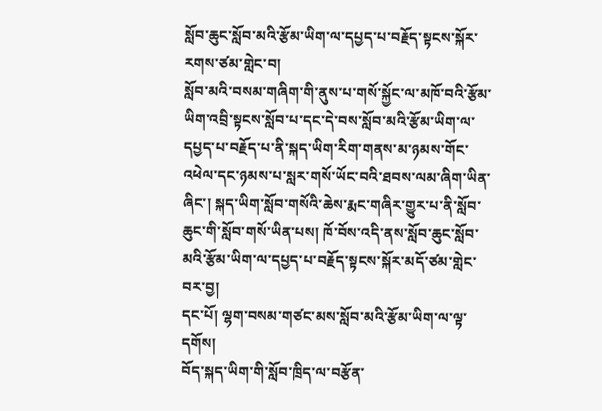སློབ་ཆུང་སློབ་མའི་རྩོམ་ཡིག་ལ་དཔྱད་པ་བརྗོད་སྟངས་སྐོར་རགས་ཙམ་གླེང་བ།
སློབ་མའི་བསམ་གཞིག་གི་ནུས་པ་གསོ་སྐྱོང་ལ་མཁོ་བའི་རྩོམ་ཡིག་འབྲི་སྟངས་སློབ་པ་དང་དེ་བས་སློབ་མའི་རྩོམ་ཡིག་ལ་དཔྱད་པ་བརྗོད་པ་ནི་སྐད་ཡིག་རིག་གནས་མ་ཉམས་གོང་འཕེལ་དང་ཉམས་པ་སླར་གསོ་ཡོང་བའི་ཐབས་ལམ་ཞིག་ཡིན་ཞིང་། སྐད་ཡིག་སློབ་གསོའི་ཆེས་རྨང་གཞིར་གྱུར་པ་ནི་སློབ་ཆུང་གི་སློབ་གསོ་ཡིན་པས། ཁོ་བོས་འདི་ནས་སློབ་ཆུང་སློབ་མའི་རྩོམ་ཡིག་ལ་དཔྱད་པ་བརྗོད་སྟངས་སྐོར་མདོ་ཙམ་གླེང་བར་བྱ།
དང་པོ། ལྷག་བསམ་གཙང་མས་སློབ་མའི་རྩོམ་ཡིག་ལ་ལྟ་དགོས།
བོད་སྐད་ཡིག་གི་སློབ་ཁྲིད་ལ་བརྩོན་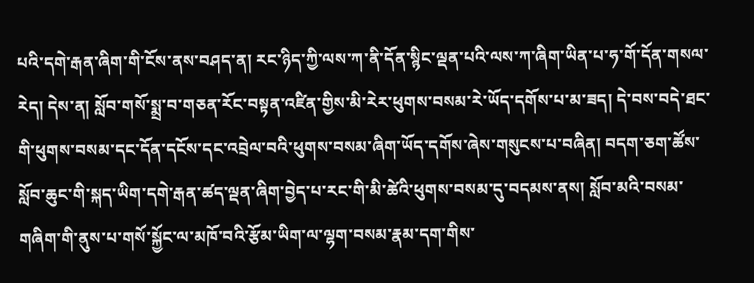པའི་དགེ་རྒན་ཞིག་གི་ངོས་ནས་བཤད་ན། རང་ཉིད་ཀྱི་ལས་ཀ་ནི་དོན་སྙིང་ལྡན་པའི་ལས་ཀ་ཞིག་ཡིན་པ་ཧ་གོ་དོན་གསལ་རེད། དེས་ན། སློབ་གསོ་སྨྲ་བ་གཅན་རོང་བསྟན་འཛིན་གྱིས་མི་རེར་ཕུགས་བསམ་རེ་ཡོད་དགོས་པ་མ་ཟད། དེ་བས་བདེ་ཐང་གི་ཕུགས་བསམ་དང་དོན་དངོས་དང་འབྲེལ་བའི་ཕུགས་བསམ་ཞིག་ཡོད་དགོས་ཞེས་གསུངས་པ་བཞིན། བདག་ཅག་ཚོས་སློབ་ཆུང་གི་སྐད་ཡིག་དགེ་རྒན་ཚད་ལྡན་ཞིག་བྱེད་པ་རང་གི་མི་ཚེའི་ཕུགས་བསམ་དུ་བདམས་ནས། སློབ་མའི་བསམ་གཞིག་གི་ནུས་པ་གསོ་སྐྱོང་ལ་མཁོ་བའི་རྩོམ་ཡིག་ལ་ལྷག་བསམ་རྣམ་དག་གིས་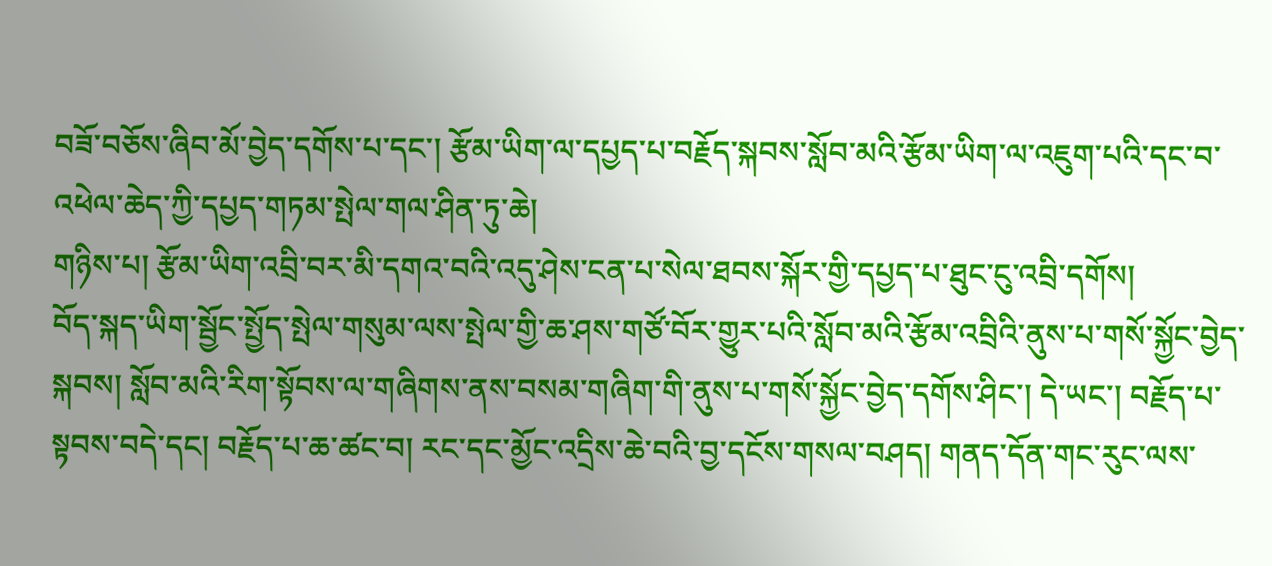བཟོ་བཅོས་ཞིབ་མོ་བྱེད་དགོས་པ་དང་། རྩོམ་ཡིག་ལ་དཔྱད་པ་བརྗོད་སྐབས་སློབ་མའི་རྩོམ་ཡིག་ལ་འཇུག་པའི་དང་བ་འཕེལ་ཆེད་ཀྱི་དཔྱད་གཏམ་སྤེལ་གལ་ཤིན་ཏུ་ཆེ།
གཉིས་པ། རྩོམ་ཡིག་འབྲི་བར་མི་དགའ་བའི་འདུ་ཤེས་ངན་པ་སེལ་ཐབས་སྐོར་གྱི་དཔྱད་པ་ཐུང་ངུ་འབྲི་དགོས།
བོད་སྐད་ཡིག་སྦྱོང་སྤྱོད་སྤེལ་གསུམ་ལས་སྤེལ་གྱི་ཆ་ཤས་གཙོ་བོར་གྱུར་པའི་སློབ་མའི་རྩོམ་འབྲིའི་ནུས་པ་གསོ་སྐྱོང་བྱེད་སྐབས། སློབ་མའི་རིག་སྟོབས་ལ་གཞིགས་ནས་བསམ་གཞིག་གི་ནུས་པ་གསོ་སྐྱོང་བྱེད་དགོས་ཤིང་། དེ་ཡང་། བརྗོད་པ་སྟབས་བདེ་དང། བརྗོད་པ་ཆ་ཚང་བ། རང་དང་མྱོང་འདྲིས་ཆེ་བའི་བྱ་དངོས་གསལ་བཤད། གནད་དོན་གང་རུང་ལས་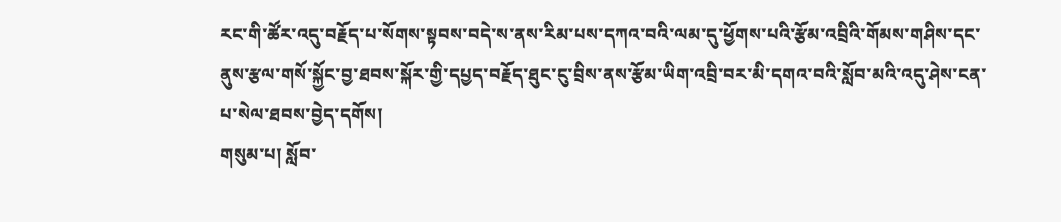རང་གི་ཚོར་འདུ་བརྗོད་པ་སོགས་སྟབས་བདེ་ས་ནས་རིམ་པས་དཀའ་བའི་ལམ་དུ་ཕྱོགས་པའི་རྩོམ་འབྲིའི་གོམས་གཤིས་དང་ནུས་རྩལ་གསོ་སྐྱོང་བྱ་ཐབས་སྐོར་གྱི་དཔྱད་བརྗོད་ཐུང་ངུ་བྲིས་ནས་རྩོམ་ཡིག་འབྲི་བར་མི་དགའ་བའི་སློབ་མའི་འདུ་ཤེས་ངན་པ་སེལ་ཐབས་བྱེད་དགོས།
གསུམ་པ། སློབ་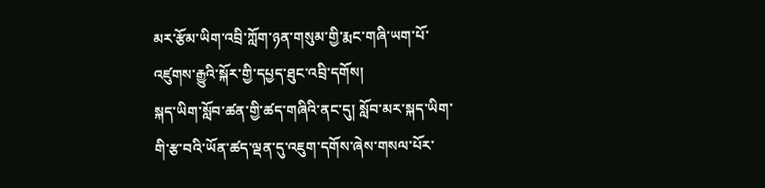མར་རྩོམ་ཡིག་འབྲི་ཀློག་ཉན་གསུམ་གྱི་རྨང་གཞི་ཡག་པོ་འཛུགས་རྒྱུའི་སྐོར་གྱི་དཔྱད་ཐུང་འབྲི་དགོས།
སྐད་ཡིག་སློབ་ཚན་གྱི་ཚད་གཞིའི་ནང་དུ། སློབ་མར་སྐད་ཡིག་གི་རྩ་བའི་ཡོན་ཚད་ལྡན་དུ་འཇུག་དགོས་ཞེས་གསལ་པོར་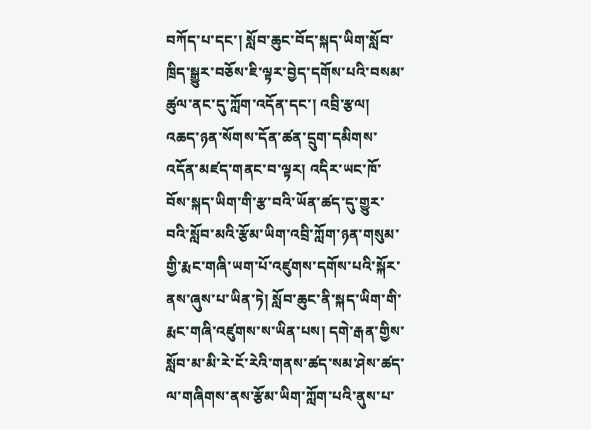བཀོད་པ་དང་། སློབ་ཆུང་བོད་སྐད་ཡིག་སློབ་ཁྲིད་སྒྱུར་བཅོས་ཇི་ལྟར་བྱེད་དགོས་པའི་བསམ་ཚུལ་ནང་དུ་ཀློག་འདོན་དང་། འབྲི་རྩལ། འཆད་ཉན་སོགས་དོན་ཚན་དྲུག་དམིགས་འདོན་མཛད་གནང་བ་ལྟར། འདིར་ཡང་ཁོ་བོས་སྐད་ཡིག་གི་རྩ་བའི་ཡོན་ཚད་དུ་གྱུར་བའི་སློབ་མའི་རྩོམ་ཡིག་འབྲི་ཀློག་ཉན་གསུམ་གྱི་རྨང་གཞི་ཡག་པོ་འཛུགས་དགོས་པའི་སྐོར་ནས་ཞུས་པ་ཡིན་ཏེ། སློབ་ཆུང་ནི་སྐད་ཡིག་གི་རྨང་གཞི་འཛུགས་ས་ཡིན་པས། དགེ་རྒན་གྱིས་སློབ་མ་མི་རེ་ངོ་རེའི་གནས་ཚད་སམ་ཤེས་ཚད་ལ་གཞིགས་ནས་རྩོམ་ཡིག་ཀློག་པའི་ནུས་པ་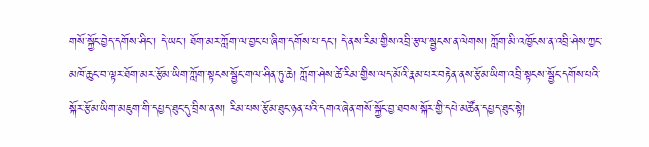གསོ་སྐྱོང་བྱེད་དགོས་ཤིང་། དེ་ཡང་། ཐོག་མར་ཀློག་ལ་བྱང་པ་ཞིག་དགོས་པ་དང་། དེ་ནས་རིམ་གྱིས་འབྲི་རྩལ་སྦྱངས་ན་ལེགས། ཀློག་མི་འཁྱོངས་ན་འབྲི་ཤེས་ཀྱང་མཁོ་ཆུང་བ་ལྟར་ཐོག་མར་རྩོམ་ཡིག་ཀློག་སྟངས་སྦྱོང་གལ་ཤིན་ཏུ་ཆེ། ཀློག་ཤེས་ཚེ་རིམ་གྱིས་ལད་མོའི་རྣམ་པར་བརྟེན་ནས་རྩོམ་ཡིག་འབྲི་སྟངས་སྦྱོང་དགོས་པའི་སྐོར་རྩོམ་ཡིག་མཇུག་གི་དཔྱད་ཐུང་དུ་བྲིས་ནས། རིམ་པས་རྩོམ་ཐུང་ཉན་པའི་དགའ་ཞེན་གསོ་སྐྱོང་བྱ་ཐབས་སྐོར་གྱི་དཔེ་མཚོན་དཔྱད་ཐུང་སྟེ།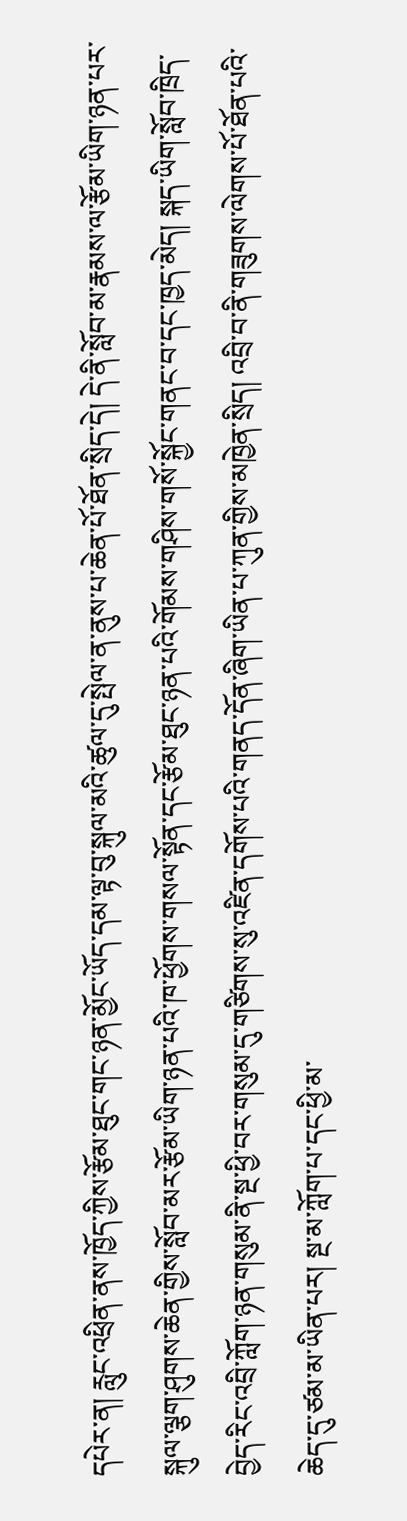དཔེར་ན། རླུང་འཕྲིན་ནས་ཁྱོད་ཀྱིས་རྩོམ་ཐུང་གང་ཉན་མྱོང་ཡོད་དམ་ལྟ་བུ་སྐུལ་མའི་ཚུལ་དུ་སྤེལ་ན་ནུས་པ་ཆེན་པོ་ཐོན་སྲིད་དེ། དེ་ནི་སློབ་མ་རྣམས་ལ་རྩོམ་ཡིག་ཉན་པར་སྐུལ་ལྕག་ཤུགས་ཆེན་གྱིས་སློབ་མར་རྩོམ་ཡིག་ཉན་པའི་ཁ་ཕྱོགས་གསལ་སྟོན་དང་རྩོམ་ཐུང་ཉན་པའི་གོམས་གཤིས་གསོ་སྐྱོང་གནང་བ་དང་ཁྱད་མེད། སྐད་ཡིག་སློབ་ཁྲིད་བྱེད་རིང་འབྲི་ཀློག་ཉན་གསུམ་ནི་སྔ་ཕྱི་བར་གསུམ་དུ་གཙིགས་སུ་འཛིན་དགོས་པའི་གནད་དོན་ཞིག་ཡིན་པ་ཀུན་གྱིས་མཁྱེན་སྲིད། འབྲི་བ་ནི་གཟུགས་ལེགས་པོ་ཐོན་པའི་ཆེད་དུ་ཙམ་མ་ཡིན་པར། སྔ་མ་ཀློག་པ་དང་ཕྱི་མ་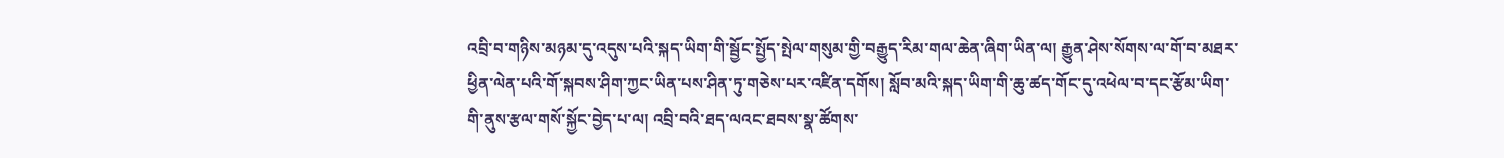འབྲི་བ་གཉིས་མཉམ་དུ་འདུས་པའི་སྐད་ཡིག་གི་སྦྱོང་སྤྱོད་སྤེལ་གསུམ་གྱི་བརྒྱུད་རིམ་གལ་ཆེན་ཞིག་ཡིན་ལ། རྒྱུན་ཤེས་སོགས་ལ་གོ་བ་མཐར་ཕྱིན་ལེན་པའི་གོ་སྐབས་ཤིག་ཀྱང་ཡིན་པས་ཤིན་ཏུ་གཅེས་པར་འཛིན་དགོས། སློབ་མའི་སྐད་ཡིག་གི་ཆུ་ཚད་གོང་དུ་འཕེལ་བ་དང་རྩོམ་ཡིག་གི་ནུས་རྩལ་གསོ་སྐྱོང་བྱེད་པ་ལ། འབྲི་བའི་ཐད་ལའང་ཐབས་སྣ་ཚོགས་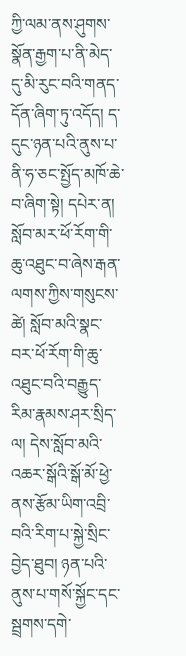ཀྱི་ལམ་ནས་ཤུགས་སྣོན་རྒྱག་པ་ནི་མེད་དུ་མི་རུང་བའི་གནད་དོན་ཞིག་ཏུ་འདོད། ད་དུང་ཉན་པའི་ནུས་པ་ནི་ཧ་ཅང་སྤྱོད་མཁོ་ཆེ་བ་ཞིག་སྟེ། དཔེར་ན། སློབ་མར་ཕོ་རོག་གི་ཆུ་འཐུང་བ་ཞེས་རྒན་ལགས་ཀྱིས་གསུངས་ཚེ། སློབ་མའི་སྣང་བར་ཕོ་རོག་གི་ཆུ་འཐུང་བའི་བརྒྱུད་རིམ་རྣམས་ཤར་སྲིད་ལ། དེས་སློབ་མའི་འཆར་སྒོའི་སྒོ་མོ་ཕྱེ་ནས་རྩོམ་ཡིག་འབྲི་བའི་རིག་པ་སྐྱེ་སྲིང་བྱེད་ཐུབ། ཉན་པའི་ནུས་པ་གསོ་སྐྱོང་དང་སྦྲགས་དགེ་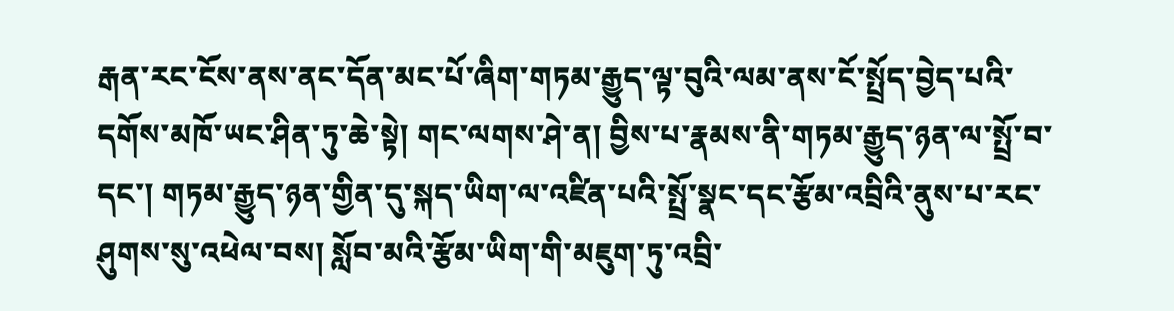རྒན་རང་ངོས་ནས་ནང་དོན་མང་པོ་ཞིག་གཏམ་རྒྱུད་ལྟ་བུའི་ལམ་ནས་ངོ་སྤྲོད་བྱེད་པའི་དགོས་མཁོ་ཡང་ཤིན་ཏུ་ཆེ་སྟེ། གང་ལགས་ཤེ་ན། བྱིས་པ་རྣམས་ནི་གཏམ་རྒྱུད་ཉན་ལ་སྤྲོ་བ་དང་། གཏམ་རྒྱུད་ཉན་གྱིན་དུ་སྐད་ཡིག་ལ་འཛིན་པའི་སྤྲོ་སྣང་དང་རྩོམ་འབྲིའི་ནུས་པ་རང་ཤུགས་སུ་འཕེལ་བས། སློབ་མའི་རྩོམ་ཡིག་གི་མཇུག་ཏུ་འབྲི་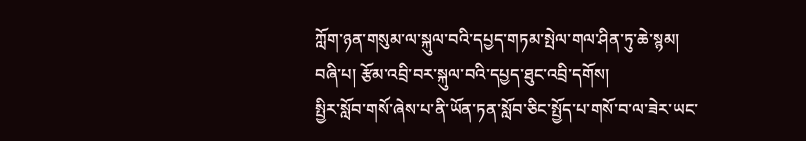ཀློག་ཉན་གསུམ་ལ་སྐུལ་བའི་དཔྱད་གཏམ་སྤེལ་གལ་ཤིན་ཏུ་ཆེ་སྙམ།
བཞི་པ། རྩོམ་འབྲི་བར་སྐུལ་བའི་དཔྱད་ཐུང་འབྲི་དགོས།
སྤྱིར་སློབ་གསོ་ཞེས་པ་ནི་ཡོན་ཏན་སློབ་ཅིང་སྤྱོད་པ་གསོ་བ་ལ་ཟེར་ཡང་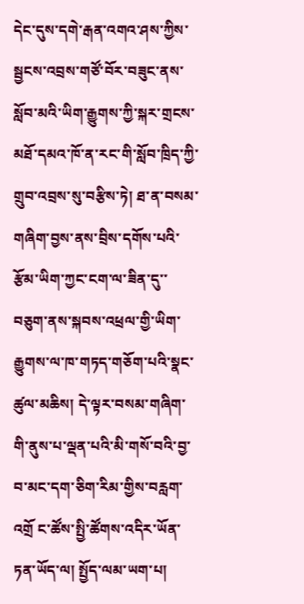དེང་དུས་དགེ་རྒན་འགའ་ཤས་ཀྱིས་སྦྱངས་འབྲས་གཙོ་བོར་བཟུང་ནས་སློབ་མའི་ཡིག་རྒྱུགས་ཀྱི་སྐར་གྲངས་མཐོ་དམའ་ཁོ་ན་རང་གི་སློབ་ཁྲིད་ཀྱི་གྲུབ་འབྲས་སུ་བརྩིས་ཏེ། ཐ་ན་བསམ་གཞིག་བྱས་ནས་བྲིས་དགོས་པའི་རྩོམ་ཡིག་ཀྱང་ངག་ལ་ཟིན་དུ་་བཅུག་ནས་སྐབས་འཕྲལ་གྱི་ཡིག་རྒྱུགས་ལ་ཁ་གཏད་གཅོག་པའི་སྣང་ཚུལ་མཆིས། དེ་ལྟར་བསམ་གཞིག་གི་ནུས་པ་ལྡན་པའི་མི་གསོ་བའི་བྱ་བ་མང་དག་ཅིག་རིམ་གྱིས་བརླག་འགྲོ ང་ཚོས་སྤྱི་ཚོགས་འདིར་ཡོན་ཏན་ཡོད་ལ། སྤྱོད་ལམ་ཡག་པ།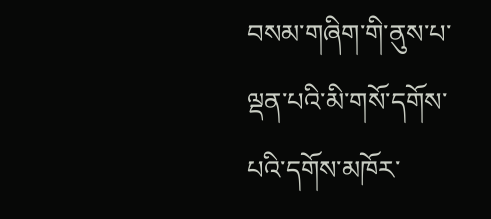བསམ་གཞིག་གི་ནུས་པ་ལྡན་པའི་མི་གསོ་དགོས་པའི་དགོས་མཁོར་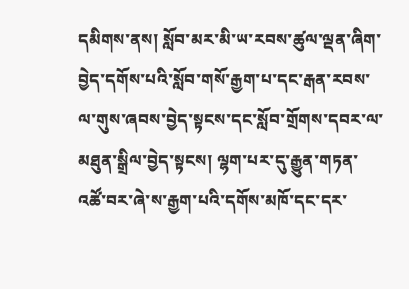དམིགས་ནས། སློབ་མར་མི་ཡ་རབས་ཚུལ་ལྡན་ཞིག་བྱེད་དགོས་པའི་སློབ་གསོ་རྒྱག་པ་དང་རྒན་རབས་ལ་གུས་ཞབས་བྱེད་སྟངས་དང་སློབ་གྲོགས་དབར་ལ་མཐུན་སྒྲིལ་བྱེད་སྟངས། ལྷག་པར་དུ་རྒྱུན་གཏན་འཚོ་བར་ཞེ་ས་རྒྱག་པའི་དགོས་མཁོ་དང་དར་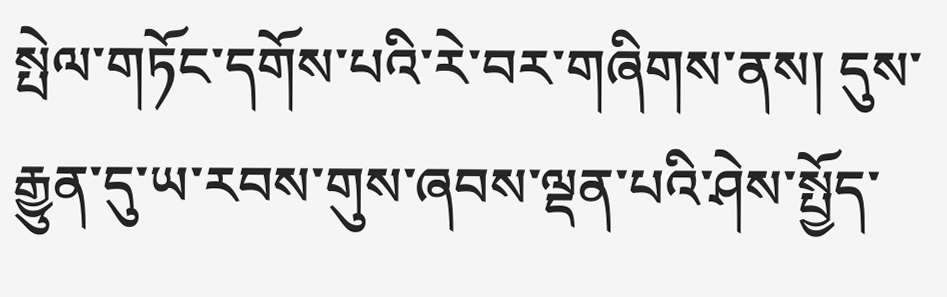སྤེལ་གཏོང་དགོས་པའི་རེ་བར་གཞིགས་ནས། དུས་རྒྱུན་དུ་ཡ་རབས་གུས་ཞབས་ལྡན་པའི་ཤེས་སྤྱོད་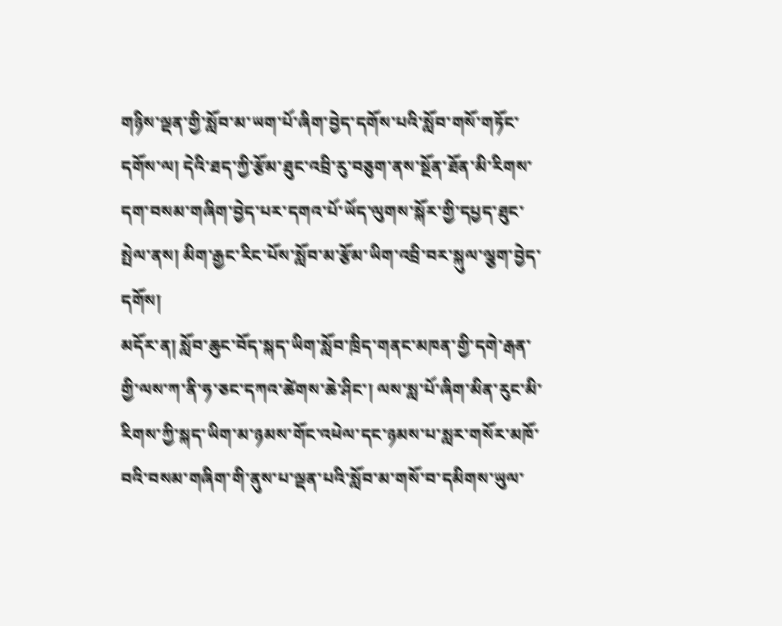གཉིས་ལྡན་གྱི་སློབ་མ་ཡག་པོ་ཞིག་བྱེད་དགོས་པའི་སློབ་གསོ་གཏོང་དགོས་ལ། དེའི་ཐད་ཀྱི་རྩོམ་ཐུང་འབྲི་རུ་བཅུག་ནས་སྔོན་ཐོན་མི་རིགས་དག་བསམ་གཞིག་བྱེད་པར་དགའ་པོ་ཡོད་ལུགས་སྐོར་གྱི་དཔྱད་ཐུང་སྤེལ་ནས། མིག་རྒྱང་རིང་པོས་སློབ་མ་རྩོམ་ཡིག་འབྲི་བར་སྐུལ་ལྕག་བྱེད་དགོས།
མདོར་ན། སློབ་ཆུང་བོད་སྐད་ཡིག་སློབ་ཁྲིད་གནང་མཁན་གྱི་དགེ་རྒན་གྱི་ལས་ཀ་ནི་ཧ་ཅང་དཀའ་ཚེགས་ཆེ་ཤིང་། ལས་སླ་པོ་ཞིག་མིན་རུང་མི་རིགས་ཀྱི་སྐད་ཡིག་མ་ཉམས་གོང་འཕེལ་དང་ཉམས་པ་སླར་གསོར་མཁོ་བའི་བསམ་གཞིག་གི་ནུས་པ་ལྡན་པའི་སློབ་མ་གསོ་བ་དམིགས་ཡུལ་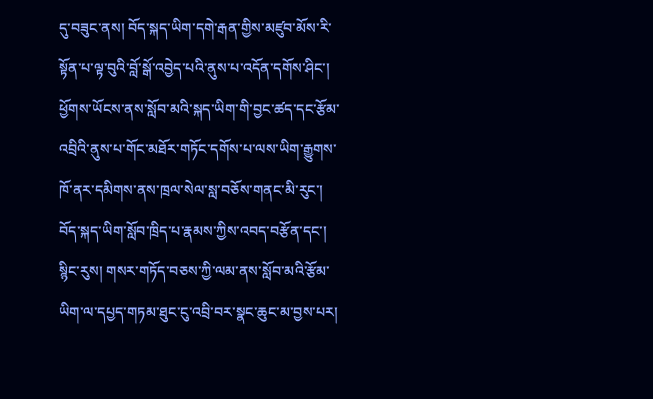དུ་བཟུང་ནས། བོད་སྐད་ཡིག་དགེ་རྒན་གྱིས་མཛུབ་མོས་རི་སྟོན་པ་ལྟ་བུའི་བློ་སྒོ་འབྱེད་པའི་ནུས་པ་འདོན་དགོས་ཤིང་། ཕྱོགས་ཡོངས་ནས་སློབ་མའི་སྐད་ཡིག་གི་བྱང་ཚད་དང་རྩོམ་འབྲིའི་ནུས་པ་གོང་མཐོར་གཏོང་དགོས་པ་ལས་ཡིག་རྒྱུགས་ཁོ་ནར་དམིགས་ནས་ཁྲལ་སེལ་སླ་བཅོས་གནང་མི་རུང་། བོད་སྐད་ཡིག་སློབ་ཁྲིད་པ་རྣམས་ཀྱིས་འབད་བརྩོན་དང་། སྙིང་རུས། གསར་གཏོད་བཅས་ཀྱི་ལམ་ནས་སློབ་མའི་རྩོམ་ཡིག་ལ་དཔྱད་གཏམ་ཐུང་ངུ་འབྲི་བར་སྣང་ཆུང་མ་བྱས་པར།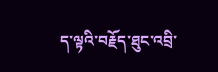ད་ལྟའི་བརྗོད་ཐུང་འབྲི་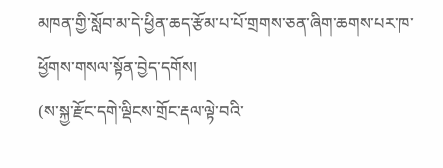མཁན་གྱི་སློབ་མ་དེ་ཕྱིན་ཆད་རྩོམ་པ་པོ་གྲགས་ཅན་ཞིག་ཆགས་པར་ཁ་ཕྱོགས་གསལ་སྟོན་བྱེད་དགོས།
(ས་སྐྱ་རྫོང་དགེ་ལྡིངས་གྲོང་རྡལ་ལྟེ་བའི་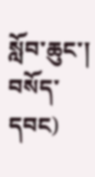སློབ་ཆུང་། བསོད་དབང)